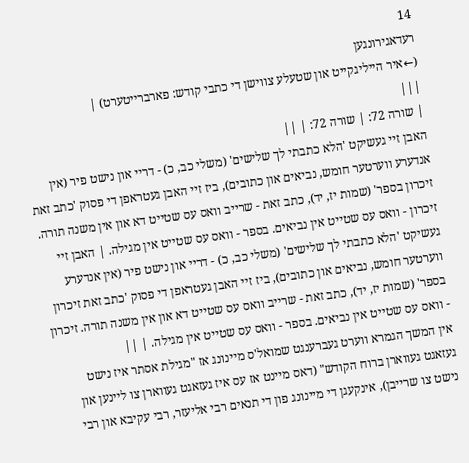14
רעדאגירונגען
(←איר הייליגקייט און שטעלע צווישן די כתבי קודש: פארברייטערט) |
|||
| שורה 72: | שורה 72: | ||
האבן זיי געשיקט 'הלא כתבתי לך שלישים' (משלי כב, כ) - דריי און נישט פיר (אין אנדערע ווערטער חומש, נביאים און כתובים), ביז זיי האבן געטראפן די פסוק 'כתב זאת זיכרון בספר' (שמות יז, יד), כתב זאת - שרייב וואס עס שטייט דא און אין משנה תורה. זיכרון - וואס עס שטייט אין נביאים. בספר - וואס עס שטייט אין מגילה. | האבן זיי געשיקט 'הלא כתבתי לך שלישים' (משלי כב, כ) - דריי און נישט פיר (אין אנדערע ווערטער חומש, נביאים און כתובים), ביז זיי האבן געטראפן די פסוק 'כתב זאת זיכרון בספר' (שמות יז, יד), כתב זאת - שרייב וואס עס שטייט דא און אין משנה תורה. זיכרון - וואס עס שטייט אין נביאים. בספר - וואס עס שטייט אין מגילה. | ||
אין המשך הגמרא ווערט געברענגט שמואל'ס מיינונג אז "מגילת אסתר איז נישט געזאגט געווארן ברוח הקודש" (דאס מיינט אז עס איז געזאגט געווארן צו ליינען און נישט צו שרייבן), אינקעגן די מיינונג פון די תנאים רבי אליעזר, רבי עקיבא און רבי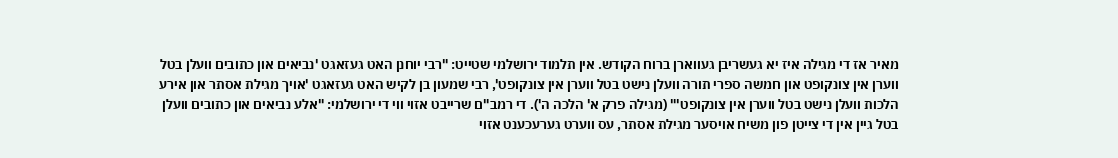מאיר אז די מגילה איז יא געשריבן געווארן ברוח הקודש. אין תלמוד ירושלמי שטייט: "רבי יוחנן האט געזאגט 'נביאים און כתובים וועלן בטל ווערן אין צונקופט און חמשה ספרי תורה וועלן נישט בטל ווערן אין צונקופט', רבי שמעון בן לקיש האט געזאגט 'אויך מגילת אסתר און אירע הלכות וועלן נישט בטל ווערן אין צונקופט'" (מגילה פרק א' הלכה ה'). די רמב"ם שרייבט אזוי ווי די ירושלמי: "אלע נביאים און כתובים וועלן בטל גיין אין די צייטן פון משיח אויסער מגילת אסתר, עס ווערט גערעכענט אזוי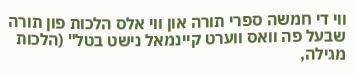ווי די חמשה ספרי תורה און ווי אלס הלכות פון תורה שבעל פה וואס ווערט קיינמאל נישט בטל" (הלכות מגילה,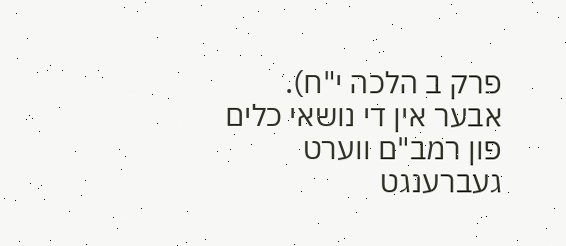פרק ב הלכה י"ח). אבער אין די נושאי כלים פון רמב"ם ווערט געברענגט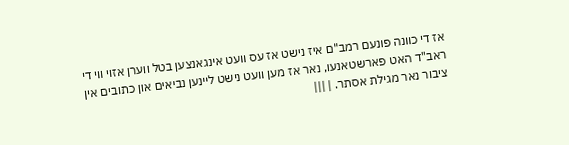אז די כוונה פונעם רמב"ם איז נישט אז עס וועט אינגאנצען בטל ווערן אזוי ווי די ראב"ד האט פארשטאנעו, נאר אז מען וועט נישט ליינען נביאים און כתובים אין ציבור נאר מגילת אסתר. | |||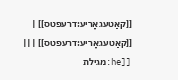[[קאַטעגאָריע:דרעפטס]] | [[קאַטעגאָריע:דרעפטס]] | ||
[[he:מגילת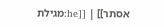אסתר]] | [[he:מגילת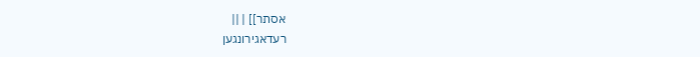אסתר]] | ||
רעדאגירונגען